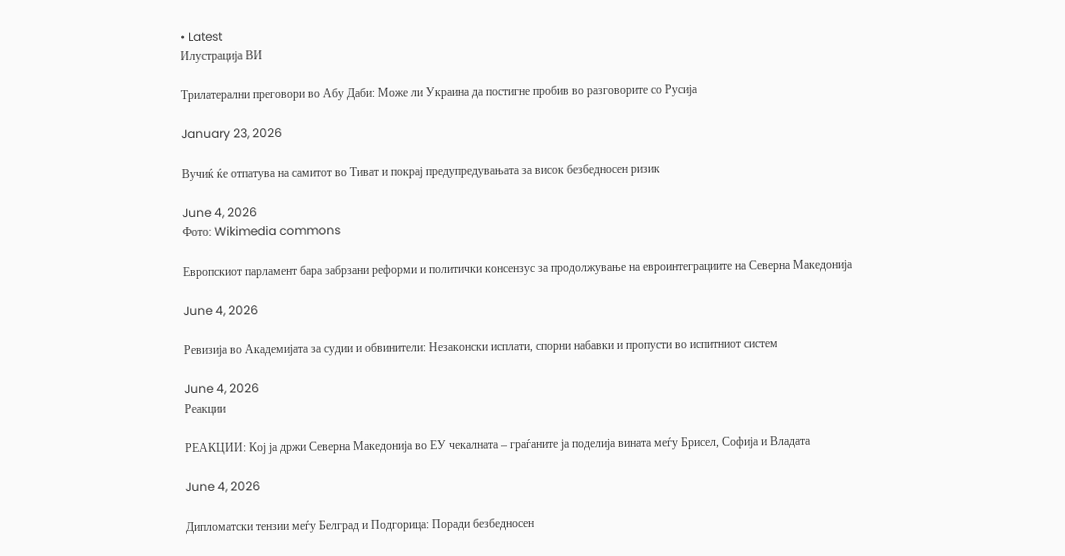• Latest
Илустрација ВИ

Трилатерални преговори во Абу Даби: Може ли Украина да постигне пробив во разговорите со Русија

January 23, 2026

Вучиќ ќе отпатува на самитот во Тиват и покрај предупредувањата за висок безбедносен ризик

June 4, 2026
Фото: Wikimedia commons

Европскиот парламент бара забрзани реформи и политички консензус за продолжување на евроинтеграциите на Северна Македонија

June 4, 2026

Ревизија во Академијата за судии и обвинители: Незаконски исплати, спорни набавки и пропусти во испитниот систем

June 4, 2026
Реакции

РЕАКЦИИ: Кој ја држи Северна Македонија во ЕУ чекалната – граѓаните ја поделија вината меѓу Брисел, Софија и Владата

June 4, 2026

Дипломатски тензии меѓу Белград и Подгорица: Поради безбедносен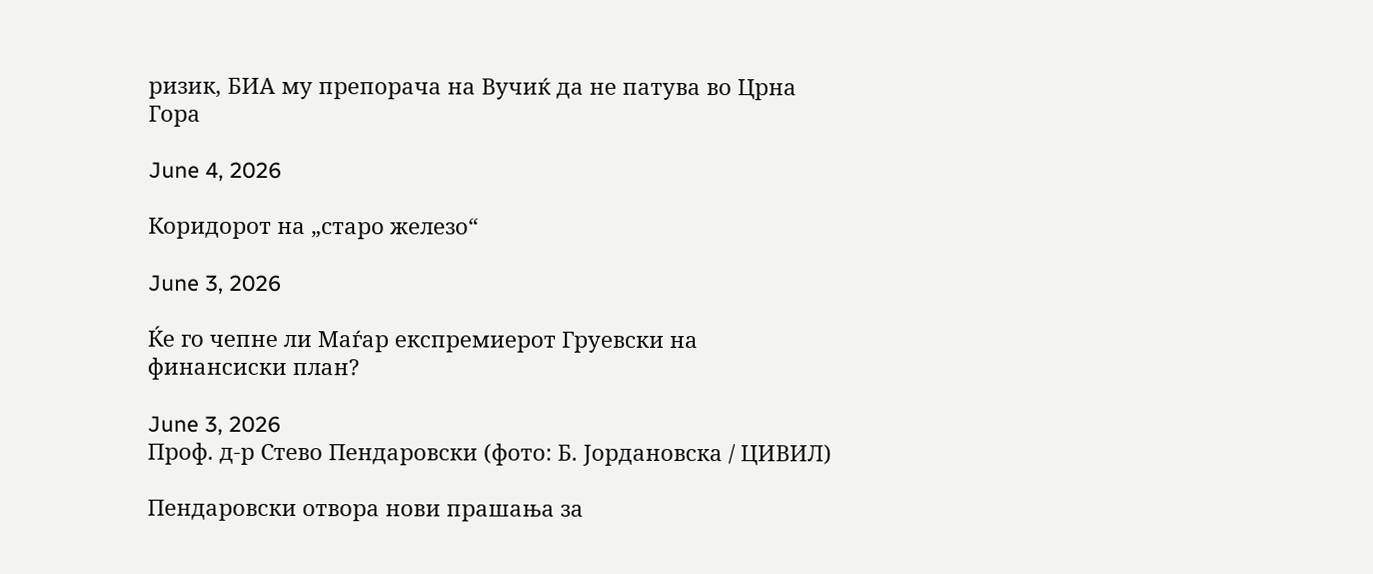ризик, БИА му препорача на Вучиќ да не патува во Црна Гора

June 4, 2026

Коридорот на „старо железо“

June 3, 2026

Ќе го чепне ли Маѓар експремиерот Груевски на финансиски план?

June 3, 2026
Проф. д-р Стево Пендаровски (фото: Б. Јордановска / ЦИВИЛ)

Пендаровски отвора нови прашања за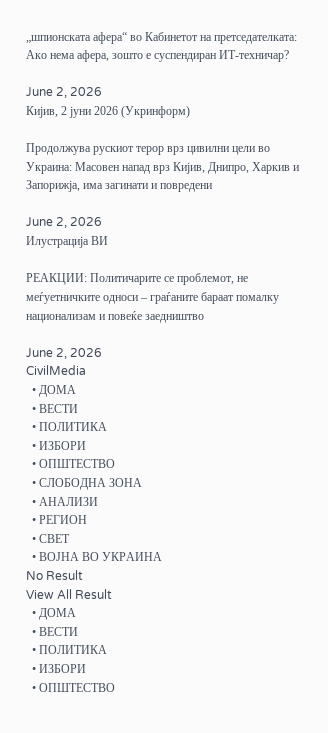„шпионската афера“ во Кабинетот на претседателката: Ако нема афера, зошто е суспендиран ИТ-техничар?

June 2, 2026
Кијив, 2 јуни 2026 (Укринформ)

Продолжува рускиот терор врз цивилни цели во Украина: Масовен напад врз Кијив, Днипро, Харкив и Запорижја, има загинати и повредени

June 2, 2026
Илустрација ВИ

РЕАКЦИИ: Политичарите се проблемот, не меѓуетничките односи – граѓаните бараат помалку национализам и повеќе заедништво

June 2, 2026
CivilMedia
  • ДОМА
  • ВЕСТИ
  • ПОЛИТИКА
  • ИЗБОРИ
  • ОПШТЕСТВО
  • СЛОБОДНА ЗОНА
  • АНАЛИЗИ
  • РЕГИОН
  • СВЕТ
  • ВОЈНА ВО УКРАИНА
No Result
View All Result
  • ДОМА
  • ВЕСТИ
  • ПОЛИТИКА
  • ИЗБОРИ
  • ОПШТЕСТВО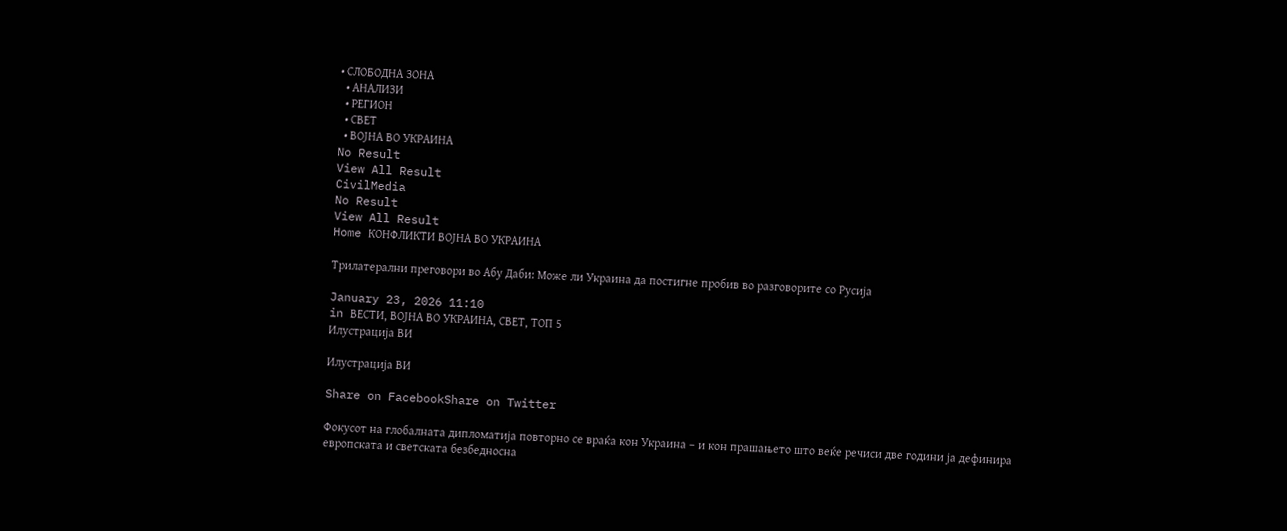• СЛОБОДНА ЗОНА
  • АНАЛИЗИ
  • РЕГИОН
  • СВЕТ
  • ВОЈНА ВО УКРАИНА
No Result
View All Result
CivilMedia
No Result
View All Result
Home КОНФЛИКТИ ВОЈНА ВО УКРАИНА

Трилатерални преговори во Абу Даби: Може ли Украина да постигне пробив во разговорите со Русија

January 23, 2026 11:10
in ВЕСТИ, ВОЈНА ВО УКРАИНА, СВЕТ, ТОП 5
Илустрација ВИ

Илустрација ВИ

Share on FacebookShare on Twitter

Фокусот на глобалната дипломатија повторно се враќа кон Украина – и кон прашањето што веќе речиси две години ја дефинира европската и светската безбедносна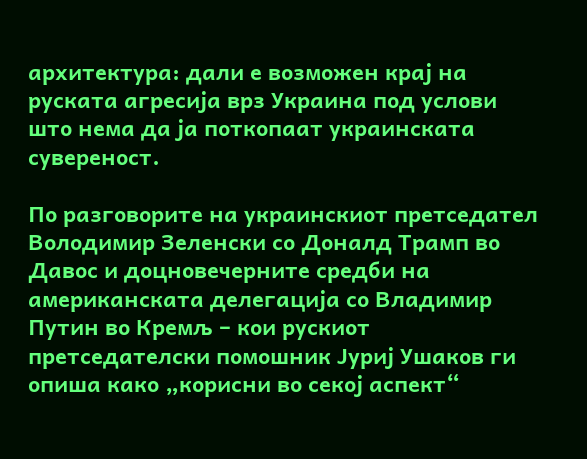архитектура: дали е возможен крај на руската агресија врз Украина под услови што нема да ја поткопаат украинската сувереност.

По разговорите на украинскиот претседател Володимир Зеленски со Доналд Трамп во Давос и доцновечерните средби на американската делегација со Владимир Путин во Кремљ – кои рускиот претседателски помошник Јуриј Ушаков ги опиша како „корисни во секој аспект“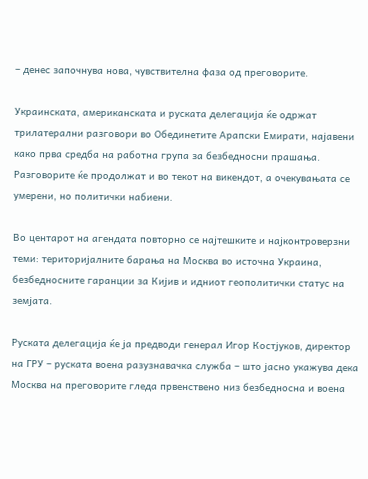– денес започнува нова, чувствителна фаза од преговорите.

Украинската, американската и руската делегација ќе одржат трилатерални разговори во Обединетите Арапски Емирати, најавени како прва средба на работна група за безбедносни прашања. Разговорите ќе продолжат и во текот на викендот, а очекувањата се умерени, но политички набиени.

Во центарот на агендата повторно се најтешките и најконтроверзни теми: територијалните барања на Москва во источна Украина, безбедносните гаранции за Кијив и идниот геополитички статус на земјата.

Руската делегација ќе ја предводи генерал Игор Костјуков, директор на ГРУ – руската воена разузнавачка служба – што јасно укажува дека Москва на преговорите гледа првенствено низ безбедносна и воена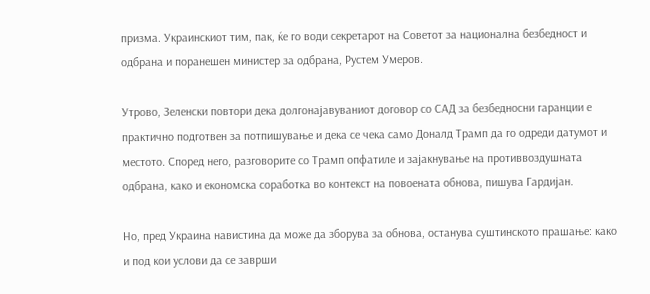призма. Украинскиот тим, пак, ќе го води секретарот на Советот за национална безбедност и одбрана и поранешен министер за одбрана, Рустем Умеров.

Утрово, Зеленски повтори дека долгонајавуваниот договор со САД за безбедносни гаранции е практично подготвен за потпишување и дека се чека само Доналд Трамп да го одреди датумот и местото. Според него, разговорите со Трамп опфатиле и зајакнување на противвоздушната одбрана, како и економска соработка во контекст на повоената обнова, пишува Гардијан.

Но, пред Украина навистина да може да зборува за обнова, останува суштинското прашање: како и под кои услови да се заврши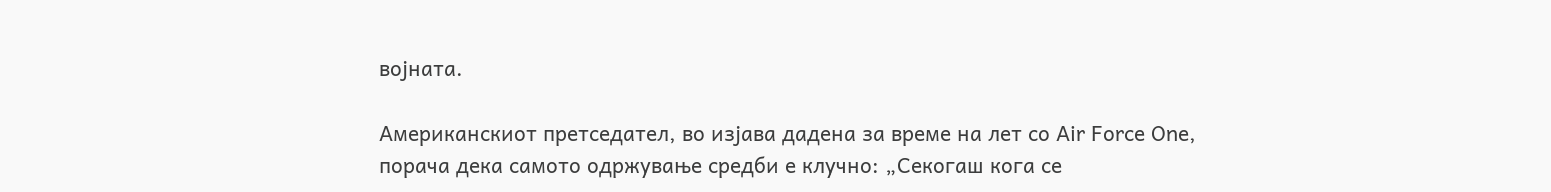војната.

Американскиот претседател, во изјава дадена за време на лет со Air Force One, порача дека самото одржување средби е клучно: „Секогаш кога се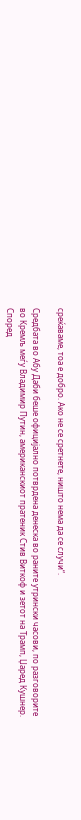среќаваме, тоа е добро. Ако не се сретнете, ништо нема да се случи“.

Средбата во Абу Даби беше официјално потврдена денеска во раните утрински часови, по разговорите во Кремљ меѓу Владимир Путин, американскиот пратеник Стив Виткоф и зетот на Трамп, Џаред Кушнер. Според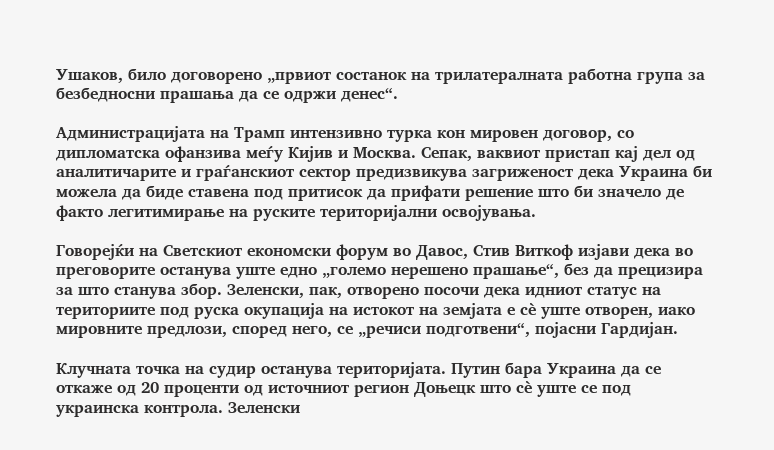Ушаков, било договорено „првиот состанок на трилатералната работна група за безбедносни прашања да се одржи денес“.

Администрацијата на Трамп интензивно турка кон мировен договор, со дипломатска офанзива меѓу Кијив и Москва. Сепак, ваквиот пристап кај дел од аналитичарите и граѓанскиот сектор предизвикува загриженост дека Украина би можела да биде ставена под притисок да прифати решение што би значело де факто легитимирање на руските територијални освојувања.

Говорејќи на Светскиот економски форум во Давос, Стив Виткоф изјави дека во преговорите останува уште едно „големо нерешено прашање“, без да прецизира за што станува збор. Зеленски, пак, отворено посочи дека идниот статус на териториите под руска окупација на истокот на земјата е сè уште отворен, иако мировните предлози, според него, се „речиси подготвени“, појасни Гардијан.

Клучната точка на судир останува територијата. Путин бара Украина да се откаже од 20 проценти од источниот регион Доњецк што сè уште се под украинска контрола. Зеленски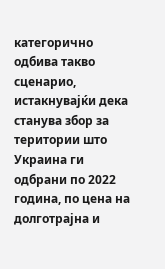категорично одбива такво сценарио, истакнувајќи дека станува збор за територии што Украина ги одбрани по 2022 година, по цена на долготрајна и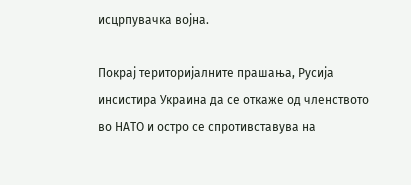исцрпувачка војна.

Покрај територијалните прашања, Русија инсистира Украина да се откаже од членството во НАТО и остро се спротивставува на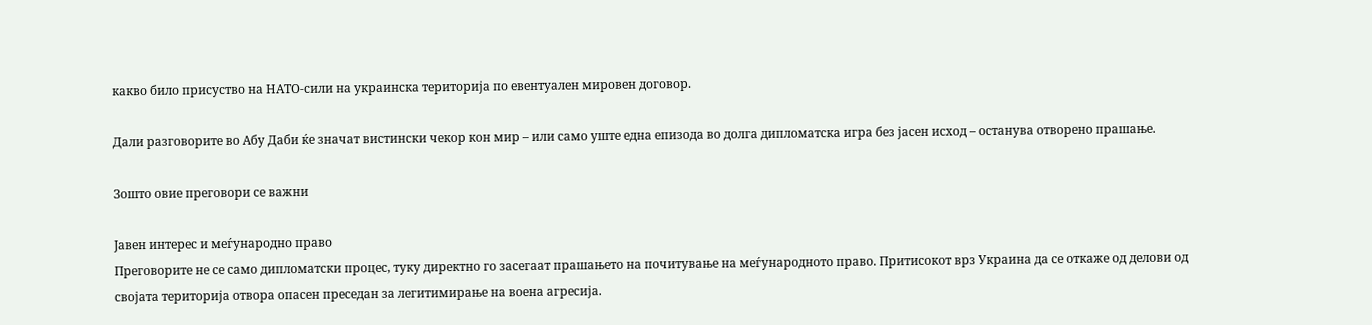какво било присуство на НАТО-сили на украинска територија по евентуален мировен договор.

Дали разговорите во Абу Даби ќе значат вистински чекор кон мир – или само уште една епизода во долга дипломатска игра без јасен исход – останува отворено прашање.

Зошто овие преговори се важни

Јавен интерес и меѓународно право
Преговорите не се само дипломатски процес, туку директно го засегаат прашањето на почитување на меѓународното право. Притисокот врз Украина да се откаже од делови од својата територија отвора опасен преседан за легитимирање на воена агресија.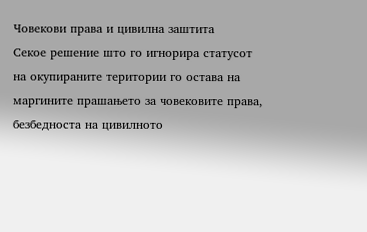Човекови права и цивилна заштита
Секое решение што го игнорира статусот на окупираните територии го остава на маргините прашањето за човековите права, безбедноста на цивилното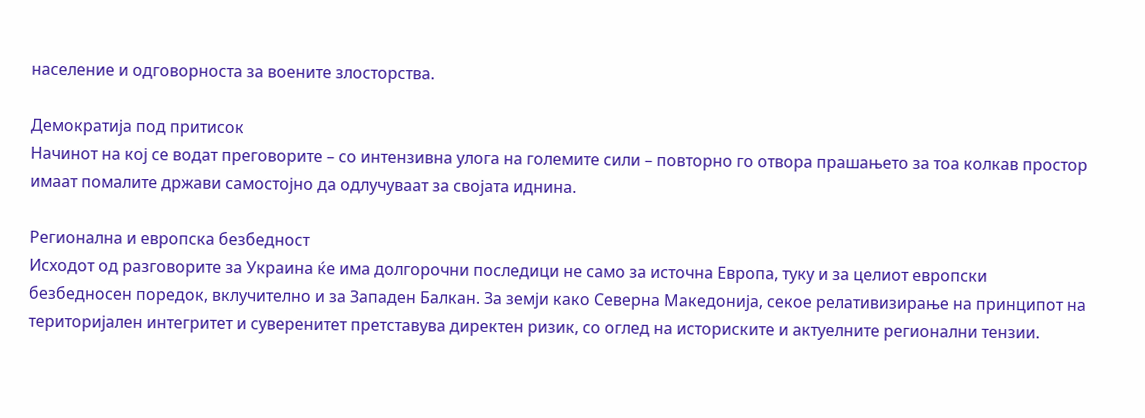население и одговорноста за воените злосторства.

Демократија под притисок
Начинот на кој се водат преговорите – со интензивна улога на големите сили – повторно го отвора прашањето за тоа колкав простор имаат помалите држави самостојно да одлучуваат за својата иднина.

Регионална и европска безбедност
Исходот од разговорите за Украина ќе има долгорочни последици не само за источна Европа, туку и за целиот европски безбедносен поредок, вклучително и за Западен Балкан. За земји како Северна Македонија, секое релативизирање на принципот на територијален интегритет и суверенитет претставува директен ризик, со оглед на историските и актуелните регионални тензии.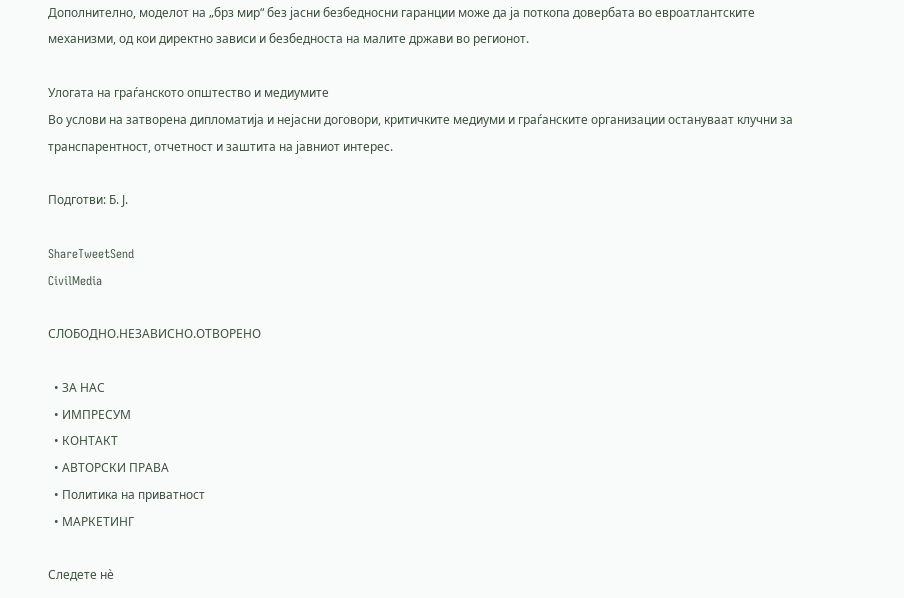Дополнително, моделот на „брз мир“ без јасни безбедносни гаранции може да ја поткопа довербата во евроатлантските механизми, од кои директно зависи и безбедноста на малите држави во регионот.

Улогата на граѓанското општество и медиумите
Во услови на затворена дипломатија и нејасни договори, критичките медиуми и граѓанските организации остануваат клучни за транспарентност, отчетност и заштита на јавниот интерес.

Подготви: Б. Ј.

ShareTweetSend
CivilMedia

СЛОБОДНО.НЕЗАВИСНО.ОТВОРЕНО

  • ЗА НАС
  • ИМПРЕСУМ
  • КОНТАКТ
  • АВТОРСКИ ПРАВА
  • Политика на приватност
  • МАРКЕТИНГ

Следете нè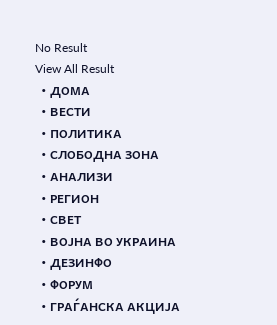No Result
View All Result
  • ДОМА
  • ВЕСТИ
  • ПОЛИТИКА
  • СЛОБОДНА ЗОНА
  • АНАЛИЗИ
  • РЕГИОН
  • СВЕТ
  • ВОЈНА ВО УКРАИНА
  • ДЕЗИНФО
  • ФОРУМ
  • ГРАЃАНСКА АКЦИЈА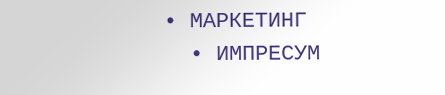• МАРКЕТИНГ
  • ИМПРЕСУМ